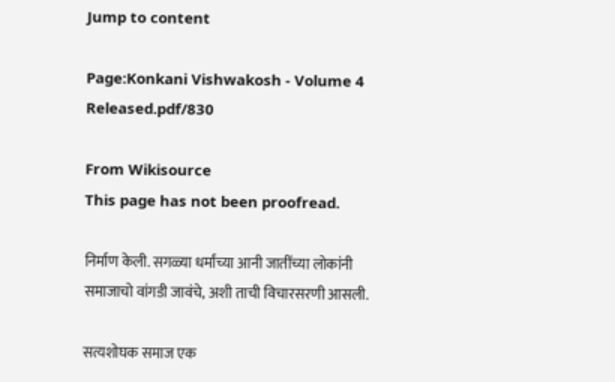Jump to content

Page:Konkani Vishwakosh - Volume 4 Released.pdf/830

From Wikisource
This page has not been proofread.

निर्माण केली. सगळ्या धर्मांच्या आनी जातींच्या लोकांनी समाजाचो वांगडी जावंचे, अशी ताची विचारसरणी आसली.

सत्यशोघक समाज एक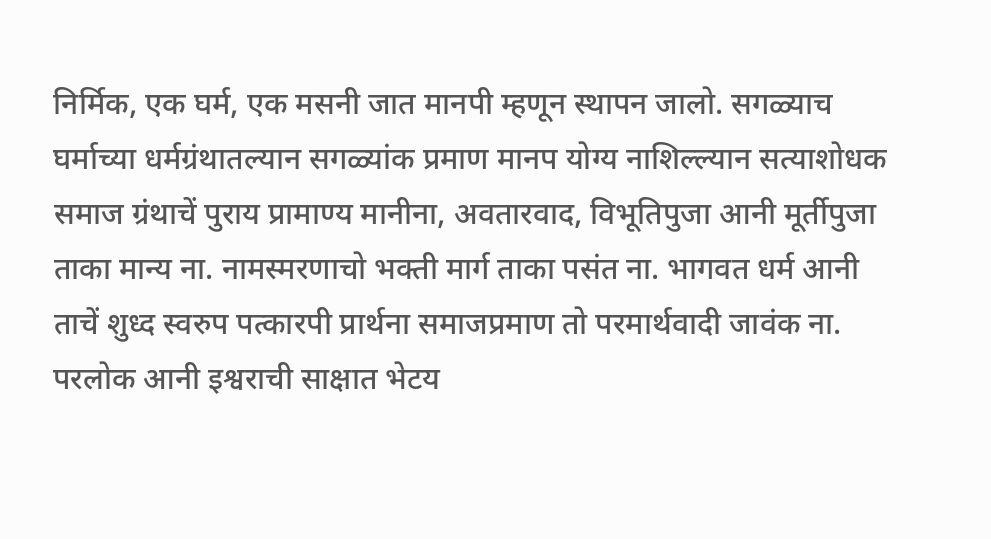निर्मिक, एक घर्म, एक मसनी जात मानपी म्हणून स्थापन जालो. सगळ्याच घर्माच्या धर्मग्रंथातल्यान सगळ्यांक प्रमाण मानप योग्य नाशिल्ल्यान सत्याशोधक समाज ग्रंथाचें पुराय प्रामाण्य मानीना, अवतारवाद, विभूतिपुजा आनी मूर्तीपुजा ताका मान्य ना. नामस्मरणाचो भक्ती मार्ग ताका पसंत ना. भागवत धर्म आनी ताचें शुध्द स्वरुप पत्कारपी प्रार्थना समाजप्रमाण तो परमार्थवादी जावंक ना. परलोक आनी इश्वराची साक्षात भेटय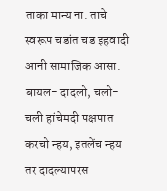ताका मान्य ना. ताचे स्वरूप चडांत चड इहवादी आनी सामाजिक आसा. बायल- दादलो, चलो- चली हांचेमदी पक्षपात करचो न्हय, इतलेंच न्हय तर दादल्यापरस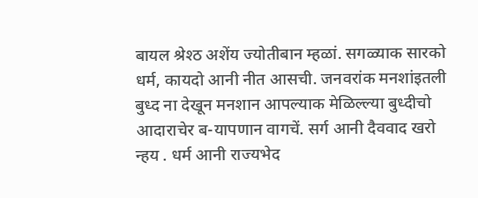बायल श्रेश्ठ अशेंय ज्योतीबान म्हळां. सगळ्याक सारको धर्म, कायदो आनी नीत आसची. जनवरांक मनशांइतली बुध्द ना देखून मनशान आपल्याक मेळिल्ल्या बुध्दीचो आदाराचेर ब-यापणान वागचें. सर्ग आनी दैववाद खरो न्हय . धर्म आनी राज्यभेद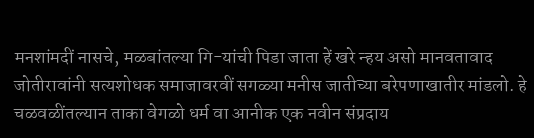मनशांमदीं नासचे, मळबांतल्या गि-यांची पिडा जाता हें खरे न्हय असो मानवतावाद जोतीरावांनी सत्यशोधक समाजावरवीं सगळ्या मनीस जातीच्या बरेपणाखातीर मांडलो. हे चळवळींतल्यान ताका वेगळो धर्म वा आनीक एक नवीन संप्रदाय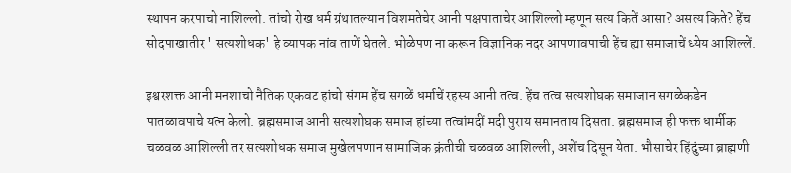स्थापन करपाचो नाशिल्लो. तांचो रोख धर्म ग्रंथातल्यान विशमतेचेर आनी पक्षपाताचेर आशिल्लो म्हणून सत्य कितें आसा? असत्य किते? हेंच सोदपाखातीर ' सत्यशोधक' हे व्यापक नांव ताणें घेतले. भोळेपण ना करून विज्ञानिक नदर आपणावपाची हेंच ह्या समाजाचें ध्येय आशिल्लें.

इश्वरशक्त आनी मनशाचो नैतिक एकवट हांचो संगम हेंच सगळें धर्माचें रहस्य आनी तत्व. हेंच तत्व सत्यशोघक समाजान सगळेकडेन पातळावपाचे यत्न केलो. ब्रह्मसमाज आनी सत्यशोघक समाज हांच्या तत्वांमदीं मदी पुराय समानताय दिसता. ब्रह्मसमाज ही फक्त धार्मीक चळवळ आशिल्ली तर सत्यशोधक समाज मुखेलपणान सामाजिक क्रंतीची चळवळ आशिल्ली, अशेंच दिसून येता. भौसाचेर हिंदुंच्या ब्राह्मणी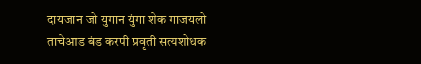दायजान जो युगान युंगा शेक गाजयलो ताचेआड बंड करपी प्रवृती सत्यशोधक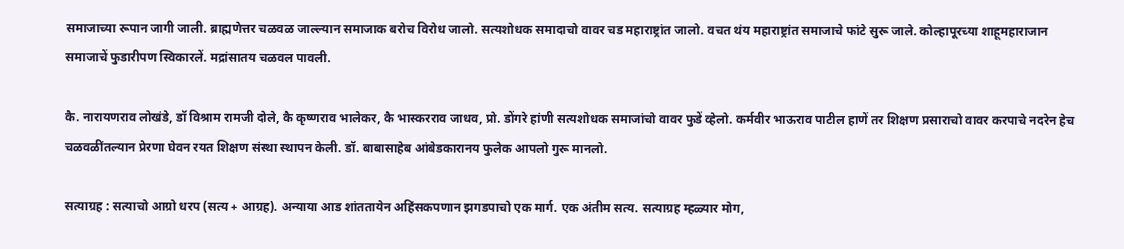समाजाच्या रूपान जागी जाली. ब्राह्मणेत्तर चळवळ जाल्ल्यान समाजाक बरोच विरोध जालो. सत्यशोधक समादाचो वावर चड महाराष्ट्रांत जालो. वचत थंय महाराष्ट्रांत समाजाचे फांटे सुरू जाले. कोल्हापूरच्या शाहूमहाराजान समाजाचें फुडारीपण स्विकारलें. मद्रांसातय चळवल पावली.

कै. नारायणराव लोखंडे, डॉ विश्राम रामजी दोले, कै कृष्णराव भालेकर, कै भास्करराव जाधव, प्रो. डोंगरे हांणी सत्यशोधक समाजांचो वावर फुडें व्हेलो. कर्मवीर भाऊराव पाटील हाणें तर शिक्षण प्रसाराचो वावर करपाचे नदरेन हेच चळवळींतल्यान प्रेरणा घेवन रयत शिक्षण संस्था स्थापन केली. डॉ. बाबासाहेब आंबेडकारानय फुलेक आपलो गुरू मानलो.

सत्याग्रह : सत्याचो आग्रो धरप (सत्य + आग्रह). अन्याया आड शांततायेन अहिंसकपणान झगडपाचो एक मार्ग. एक अंतीम सत्य. सत्याग्रह म्हळ्यार मोग,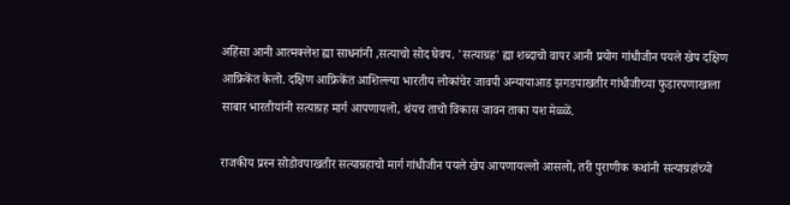अहिंसा आनी आत्मक्लेश ह्या साधनांनी ,सत्याचो सोद घेवप. 'सत्याग्रह' ह्या शब्दाचो वापर आनी प्रयोग गांधीजीन पयले खेप दक्षिण आफ्रिकेंत केलो. दक्षिण आफ्रिकेंत आशिल्ल्या भारतीय लोकांचेर जावपी अन्यायाआड झगडपाखतीर गांधीजीच्या फुडारपणाखाला साबार भारतीयांनी सत्याग्रह मार्ग आपणायलो, थंयच ताचो विकास जावन ताका यश मेळ्ळें.

राजकीय प्रस्न सोडोवपाखतीर सत्याग्रहाचो मार्ग गांधीजीन पयले खेप आपणायल्लो आसलो, तरी पुराणीक कथांनी सत्याग्रहांच्यो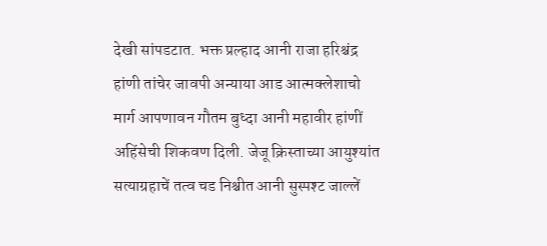देखी सांपडटात. भक्त प्रल्हाद आनी राजा हरिश्चंद्र हांणी तांचेर जावपी अन्याया आड आत्मक्लेशाचो मार्ग आपणावन गौतम बुध्दा आनी महावीर हांणीं अहिंसेची शिकवण दिली. जेजू क्रिस्ताच्या आयुश्यांत सत्याग्रहाचें तत्व चड निश्चीत आनी सुस्पश्ट जाल्लें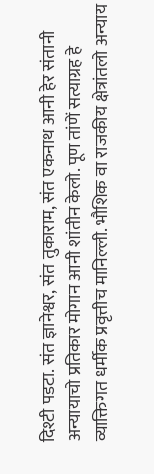दिश्टी पडटा. संत ज्ञानेश्वर, संत तुकाराम, संत एकनाथ आनी हेर संतानी अन्यायाचो प्रतिकार मोगान आनी शांतीन केलो. पूण तांणें सत्याग्रह हे व्याक्तिगत धर्मीक प्रवृत्तीच मानिल्ली. भौशिक वा राजकीय क्षेत्रांतलो अन्याय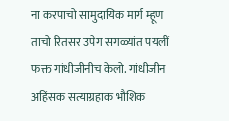ना करपाचो सामुदायिक मार्ग म्हूण ताचो रितसर उपेग सगळ्यांत पयलीं फक्त गांधीजीनीच केलो. गांधीजीन अहिंसक सत्याग्रहाक भौशिक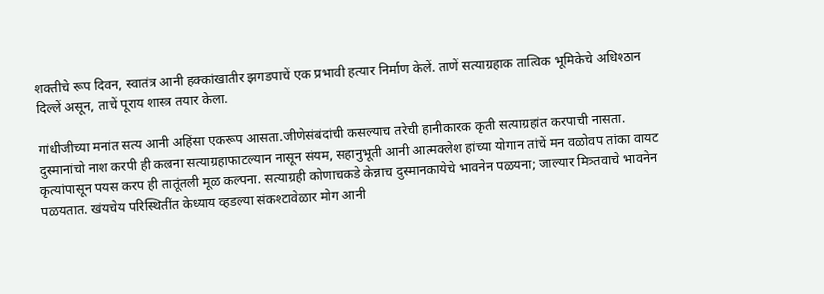शक्तीचे रूप दिवन, स्वातंत्र आनी हक्कांखातीर झगडपाचें एक प्रभावी हत्यार निर्माण केलें. ताणें सत्याग्रहाक तात्विक भूमिकेचे अधिश्ठान दिल्लें असून, ताचें पूराय शास्त्र तयार केला.

गांधीजीच्या मनांत सत्य आनी अहिंसा एकरूप आसता.जीणेसंबंदांची कसल्याच तरेची हानीकारक कृती सत्याग्रहांत करपाची नासता. दुस्मानांचो नाश करपी ही कल्रना सत्याग्रहाफाटल्यान नासून संयम, सहानुभूती आनी आत्मक्लेश हांच्या योगान तांचें मन वळोवप तांका वायट कृत्यांपासून पयस करप ही तातूंतली मूळ कल्पना. सत्याग्रही कोणाचकडे केन्नाच दुस्मानकायेचे भावनेन पळयना; जाल्यार मित्र्तवाचे भावनेन पळयतात. खंयचेय परिस्थितींत केध्याय व्हडल्या संकश्टावेळार मोग आनी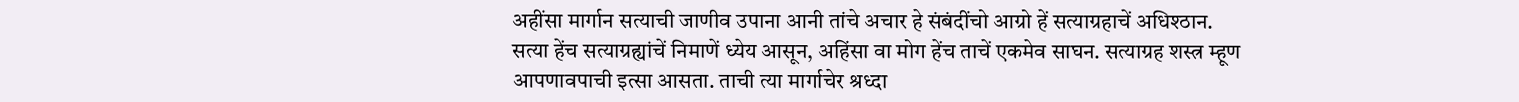अहींसा मार्गान सत्याची जाणीव उपाना आनी तांचे अचार हे संबंदींचो आग्रो हें सत्याग्रहाचें अधिश्ठान. सत्या हेंच सत्याग्रह्यांचें निमाणें ध्येय आसून, अहिंसा वा मोग हेंच ताचें एकमेव साघन. सत्याग्रह शस्त्र म्हूण आपणावपाची इत्सा आसता. ताची त्या मार्गाचेर श्रध्दा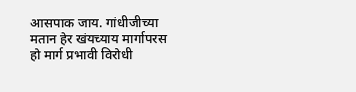आसपाक जाय. गांधीजीच्या मतान हेर खंयच्याय मार्गापरस हो मार्ग प्रभावी विरोधी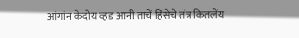आंगांन केदोय व्हड आनी ताचें हिंसेचे तंत्र कितलेंय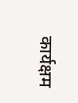कार्यक्षम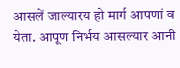आसलें जाल्यारय हो मार्ग आपणां व येता. आपूण निर्भय आसल्यार आनी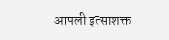आपली इत्साशक्त